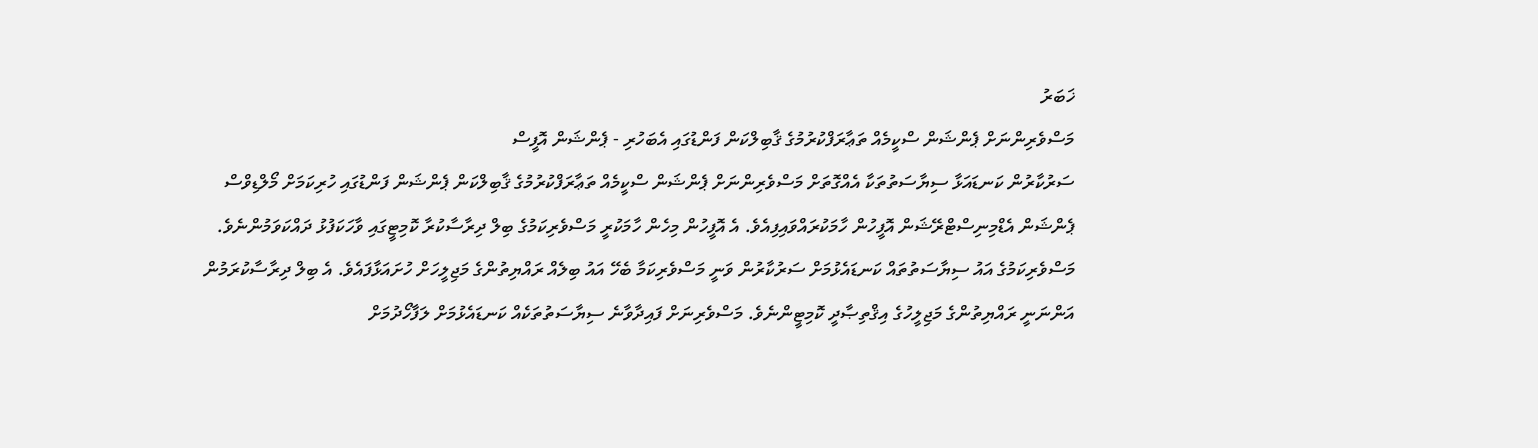ޚަބަރު
މަސްވެރިންނަށް ޕެންޝަން ސްކީމެއް ތަޢާރަފްކުރުމުގެ ޤާބިލްކަން ފަންޑުގައި އެބަހުރި - ޕެންޝަން އޮފީސް
ސަރުކާރުން ކަނޑައަޅާ ސިޔާސަތުތަކާ އެއްގޮތަށް މަސްވެރިންނަށް ޕެންޝަން ސްކީމެއް ތަޢާރަފްކުރުމުގެ ޤާބިލްކަން ޕެންޝަން ފަންޑުގައި ހުރިކަމަށް މޯލްޑިވްސް ޕެންޝަން އެޑްމިނިސްޓްރޭޝަން އޮފީހުން ހާމަކުރައްވައިފިއެވެ. އެ އޮފީހުން މިހެން ހާމަކުރީ މަސްވެރިކަމުގެ ބިލް ދިރާސާކުރާ ކޮމިޓީގައި ވާހަކަފުޅު ދައްކަވަމުންނެވެ.
މަސްވެރިކަމުގެ އައު ސިޔާސަތުތައް ކަނޑައެޅުމަށް ސަރުކާރުން ވަނީ މަސްވެރިކަމާ ބެހޭ އައު ބިލެއް ރައްޔިތުންގެ މަޖިލީހަށް ހުށައަޅާފައެވެ. އެ ބިލް ދިރާސާކުރަމުން އަންނަނީ ރައްޔިތުންގެ މަޖިލީހުގެ އިޤްތިޞާދީ ކޮމިޓީންނެވެ. މަސްވެރިނަށް ފައިދާވާނެ ސިޔާސަތުތަކެއް ކަނޑައެޅުމަށް ލަފާހޯދުމަށް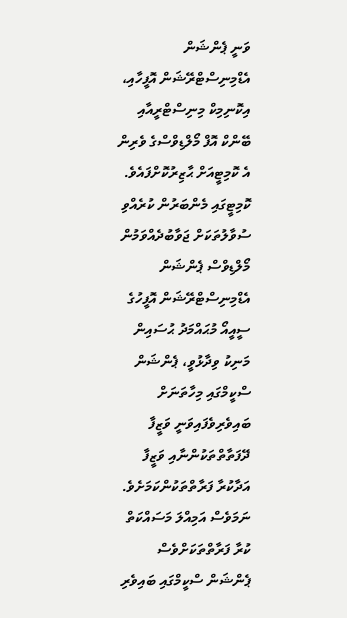ވަނީ ޕެންޝަން އެޑްމިނިސްޓްރޭޝަން އޮފީހާއި، އިކޮނިމިކް މިނިސްޓްރީއާއި ބޭންކް އޮފް މޯލްޑިވްސްގެ ވެރިން އެ ކޮމިޓީއަށް ޙާޒިރުކޮށްފައެވެ.
ކޮމިޓީގައި މެންބަރުން ކުރެއްވި ސުވާލުތަކަށް ޖަވާބުދެއްވަމުން މޯލްޑިވްސް ޕެންޝަން އެޑްމިނިސްޓްރޭޝަން އޮފީހުގެ ސީއީއޯ މުޙައްމަދު ޙުސައިން މަނިކު ވިދާޅުވީ، ޕެންޝަން ސްކީމްގައި މިހާތަނަށް ބައިވެރިވެފައިވަނީ ވަޒީފާ ދޭފަތާތްތަކުންނާއި ވަޒީފާ އަދާކުރާ ފަރާތްތަކުންކަމަށެވެ. ނަމަވެސް އަމިއްލަ މަސައްކަތް ކުރާ ފަރާތްތަކަށްވެސް ޕެންޝަން ސްކީމްގައި ބައިވެރި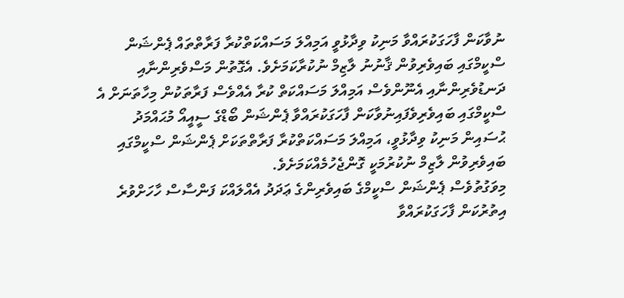ނުވާކަން ފާހަގަކުރައްވާ މަނިކު ވިދާޅުވީ އަމިއްލަ މަސައްކަތްކުރާ ފަރާތްތައް ޕެންޝަން ސްކީމްގައި ބައިވެރިވުން ޤާނުނު ލާޒިމް ނުކުރާކަމަށެވެ. އެގޮތުން މަސްވެރިންނާއި ދަނޑުވެރިންނާއި އެނޫންވެސް އަމިއްލަ މަސައްކަތް ކުރާ އެއްވެސް ފަރާތަކުން މިހާތަނަށް އެ ސްކީމްގައި ބައިވެރިވެފައިނުވާކަން ފާހަގަކުރައްވާ ޕެންޝަން ބޯޑްގެ ސީއީއޯ މުޙައްމަދު ޙުސައިން މަނިކު ވިދާޅުވީ، އަމިއްލަ މަސައްކަތްކުރާ ފަރާތްތަކަށް ޕެންޝަން ސްކީމްގައި ބައިވެރިވުން ލާޒިމް ނުކުރުމަކީ ގޮންޖެހުމެއްކަމަށެވެ.
މިވަގުތުވެސް ޕެންޝަން ސްކީމްގެ ބައިވެރިންގެ ޢަދަދު އެއްލައްކަ ފަންސާސް ހާހަށްވުރެ އިތުރުކަން ފާހަގަކުރައްވާ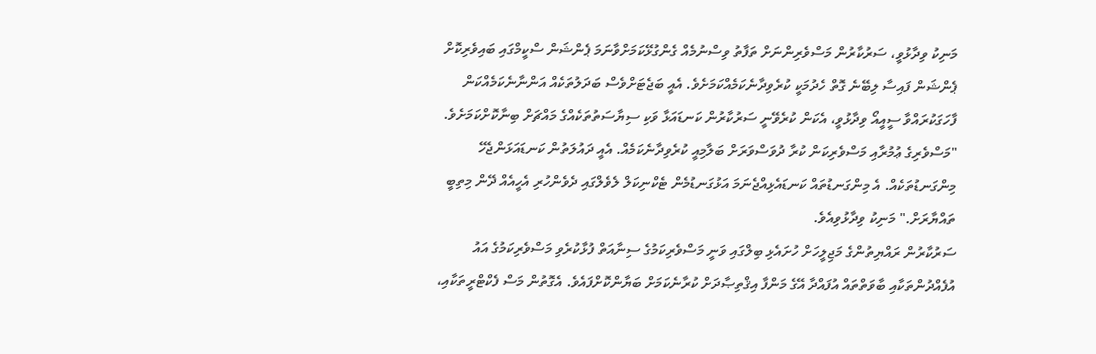މަނިކު ވިދާޅުވީ، ސަރުކާރުން މަސްވެރިންނަށް ތަފާތު ވިސްނުމެއް ގެންގުޅޭކަމަށްވާނަމަ ޕެންޝަން ސްކީމްގައި ބައިވެރިކޮށް ޕެންޝަން ފައިސާ ލިބޭނެ ގޮތް ހެދުމަކީ ކުރެވިދާނެކަމެއްކަމަށެވެ. އެއީ ބަޖެޓަށްވެސް ބަދަލުތަކެއް އަންނާނެކަމެއްކަން ފާހަގަކުރައްވާ ސީއީއޯ ވިދާޅުވީ، އެކަން ކުރެވޭނީ ސަރުކާރުން ކަނޑައަޅާ ވަކި ސިޔާސަތުތަކެއްގެ މައްޗަށް ބިނާކޮށްކަމަށެވެ.
"މަސްވެރިގެ ޢުމުރާއި މަސްވެރިކަން ކުރާ ދުވަސްވަރަށް ބަލާމިއީ ކުރެވިދާނެކަމެއް. އެއީ ދައުލަތުން ކަނޑައަޅަންޖެހޭ މިންގަނޑުތަކެއް. އެ މިންގަނޑުތައް ކަނޑައެޅިއްޖެނަމަ އަޅުގަނޑުމެން ޓެކްނިކަލް ލެވެލްގައި ދެވެންހުރި އެހީއެއް ދޭން މިތިބީ ތައްޔާރަށް." މަނިކު ވިދާޅުވިއެވެ.
ސަރުކާރުން ރައްޔިތުންގެ މަޖިލީހަށް ހުށައެޅި ބިލްގައި ވަނީ މަސްވެރިކަމުގެ ސިނާއަތް ފުޅާކުރެވި މަސްވެރިކަމުގެ އައު އުފެއްދުންތަކާއި ބާވަތްތައް އުފައްދާ އޭގެ މަންފާ އިޤްތިޞާދަށް ކުރާނެކަމަށް ބަޔާންކޮށްފައެވެ. އެގޮތުން މަސް ފެކްޓްރީތަކާއި،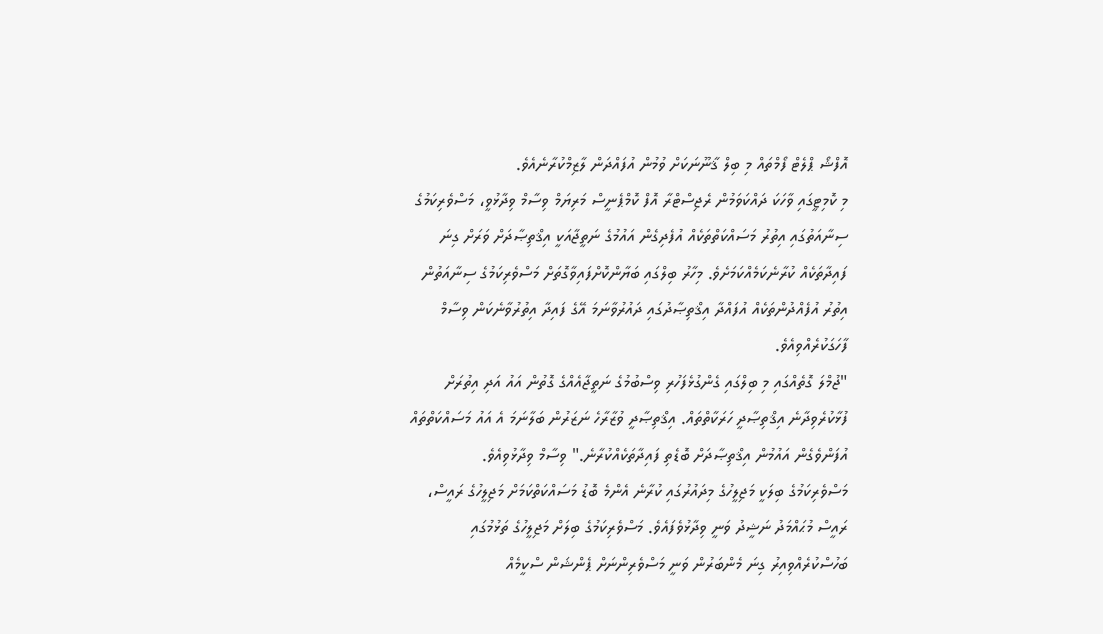އޮފްޝޯ ޕްލެޓް ފޯމްތައް މި ބިލް ޤާނޫނަކަށް ވުމުން އުފައްދަން ލާޒިމްކުރާނެއެވެ.
މި ކޮމިޓީގައި ވާހަކަ ދައްކަވަމުން ރެޖިސްޓްރާ އޮފް ކޮމްޕެނީސް މަރިޔަމް ވިސާމް ވިދާޅުވީ، މަސްވެރިކަމުގެ ސިނާއަތުގައި އިތުރު މަސައްކަތްތަކެއް އުފެދިގެން އައުމުގެ ނަތީޖާއަކީ އިޤްތިޞާދަށް ވަރަށް ގިނަ ފައިދާތަކެއް ކުރާނެކަމެއްކަމަށެވެ. މިހާރު ބިލްގައި ބަޔާންކޮށްފައިވާގޮތަށް މަސްވެރިކަމުގެ ސިނާއަތުން އިތުރު އުފެއްދުންތަކެއް އުފައްދާ އިޤްތިޞާދުގައި ދައުރުވާނަމަ އޭގެ ފައިދާ އިތުރުވާނެކަން ވިސާމް ފާހަގަކުރެއްވިއެވެ.
"ޖުމްލަ ގޮތެއްގައި މި ބިލްގައި ގެންގުޅެފަހުރި ވިސްބުމުގެ ނަތީޖާއެއްގެ ގޮތުން އައު އަދި އިތުރަށް ފުޅާކުރެވިދާނެ އިޤްތިޞާދީ ހަރަކާތްތައް. އިޤްތިޞާދީ ވުޒާރާހެ ނަޒަރުން ބަލާނަމަ އެ އައު މަސައްކަތްތައް އުފަންވެގެން އައުމުން އިޤްތިޞާދަށް ބޮޑެތި ފައިދާތަކެއްކުރާނެ." ވިސާމް ވިދާޅުވިއެވެ.
މަސްވެރިކަމުގެ ބިލަކީ މަޖިލީހުގެ މިދައުރުގައި ކުރާނެ އެންމެ ބޮޑު މަސައްކަތްކަމަށް މަޖިލީހުގެ ރައީސް، ރައީސް މުޙައްމަދު ނަޝީދު ވަނީ ވިދާޅުވެފައެވެ. މަސްވެރިކަމުގެ ބިލަށް މަޖިލީހުގެ ތަޅުމުގައި ބަހުސްކުރެއްވިއިރު ގިނަ މެންބަރުން ވަނީ މަސްވެރިންނަށް ޕެންޝަން ސްކީމެއް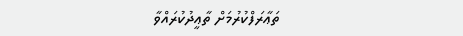ތަޢާރަފްކުރުމަށް ތާޢީދުކުރައްވާ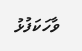ވާހަކަފުޅު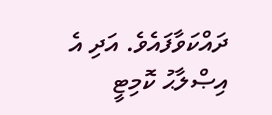ދައްކަވާފައެވެ. އަދި އެ އިޞްލާޙު ކޮމިޓީ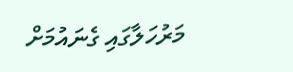މަރުހަލާގައި ގެނައުމަށް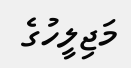މަޖިލީހުގެ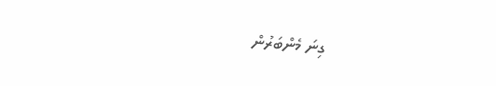ގިނަ މެންބަރުން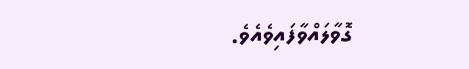ގޮވާލައްވާފައިވެއެވެ.